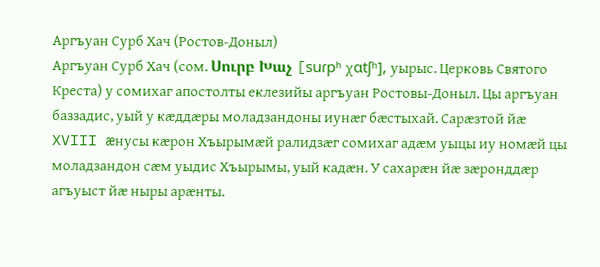Аргъуан Сурб Хач (Ростов-Доныл)
Аргъуан Сурб Хач (сом. Սուրբ Խաչ [suɾpʰ χɑtʃʰ], уырыс. Церковь Святого Креста) у сомихаг апостолты еклезийы аргъуан Ростовы-Доныл. Цы аргъуан баззадис, уый у кæддæры моладзандоны иунæг бæстыхай. Сарæзтой йæ XVIII æнусы кæрон Хъырымæй ралидзæг сомихаг адæм уыцы иу номæй цы моладзандон сæм уыдис Хъырымы, уый кадæн. У сахарæн йæ зæронддæр агъуыст йæ ныры арæнты.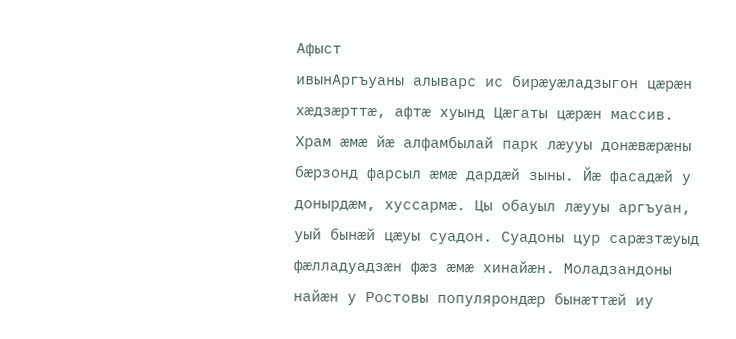Афыст
ивынАргъуаны алыварс ис бирæуæладзыгон цæрæн хæдзæрттæ, афтæ хуынд Цæгаты цæрæн массив. Храм æмæ йæ алфамбылай парк лæууы донæвæрæны бæрзонд фарсыл æмæ дардæй зыны. Йæ фасадæй у донырдæм, хуссармæ. Цы обауыл лæууы аргъуан, уый бынæй цæуы суадон. Суадоны цур сарæзтæуыд фæлладуадзæн фæз æмæ хинайæн. Моладзандоны найæн у Ростовы популярондæр бынæттæй иу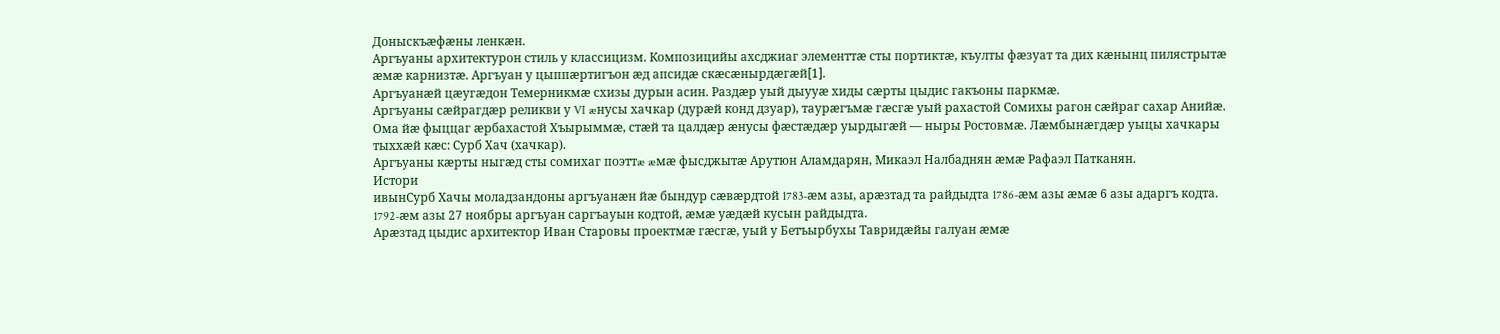Доныскъæфæны ленкæн.
Аргъуаны архитектурон стиль у классицизм. Композицийы ахсджиаг элементтæ сты портиктæ, къулты фæзуат та дих кæнынц пилястрытæ æмæ карнизтæ. Аргъуан у цыппæртигъон æд апсидæ скæсæнырдæгæй[1].
Аргъуанæй цæугæдон Темерникмæ схизы дурын асин. Раздæр уый дыууæ хиды сæрты цыдис гакъоны паркмæ.
Аргъуаны сæйрагдæр реликви у VI æнусы хачкар (дурæй конд дзуар), таурæгъмæ гæсгæ уый рахастой Сомихы рагон сæйраг сахар Анийæ. Ома йæ фыццаг æрбахастой Хъырыммæ, стæй та цалдæр æнусы фæстæдæр уырдыгæй — ныры Ростовмæ. Лæмбынæгдæр уыцы хачкары тыххæй кæс: Сурб Хач (хачкар).
Аргъуаны кæрты ныгæд сты сомихаг поэттæ æмæ фысджытæ Арутюн Аламдарян, Микаэл Налбаднян æмæ Рафаэл Патканян.
Истори
ивынСурб Хачы моладзандоны аргъуанæн йæ бындур сæвæрдтой 1783-æм азы, арæзтад та райдыдта 1786-æм азы æмæ 6 азы адаргъ кодта. 1792-æм азы 27 ноябры аргъуан саргъауын кодтой, æмæ уæдæй кусын райдыдта.
Арæзтад цыдис архитектор Иван Старовы проектмæ гæсгæ, уый у Бетъырбухы Тавридæйы галуан æмæ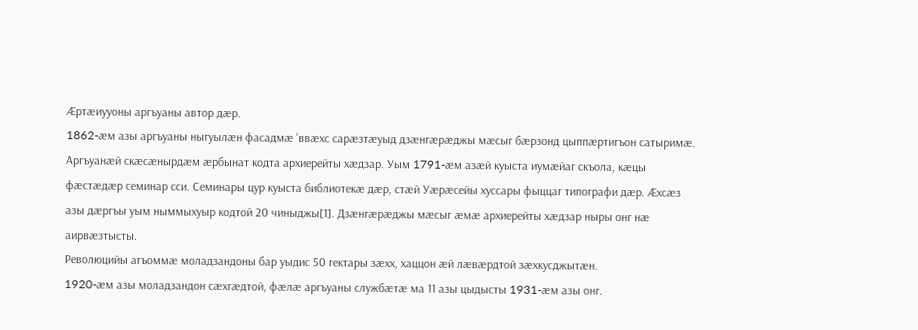Æртæиууоны аргъуаны автор дæр.
1862-æм азы аргъуаны ныгуылæн фасадмæ ’ввæхс сарæзтæуыд дзæнгæрæджы мæсыг бæрзонд цыппæртигъон сатыримæ. Аргъуанæй скæсæнырдæм æрбынат кодта архиерейты хæдзар. Уым 1791-æм азæй куыста иумæйаг скъола, кæцы фæстæдæр семинар сси. Семинары цур куыста библиотекæ дæр, стæй Уæрæсейы хуссары фыццаг типографи дæр. Æхсæз азы дæргъы уым ныммыхуыр кодтой 20 чиныджы[1]. Дзæнгæрæджы мæсыг æмæ архиерейты хæдзар ныры онг нæ аирвæзтысты.
Революцийы агъоммæ моладзандоны бар уыдис 50 гектары зæхх, хаццон æй лæвæрдтой зæхкусджытæн.
1920-æм азы моладзандон сæхгæдтой, фæлæ аргъуаны службæтæ ма 11 азы цыдысты 1931-æм азы онг.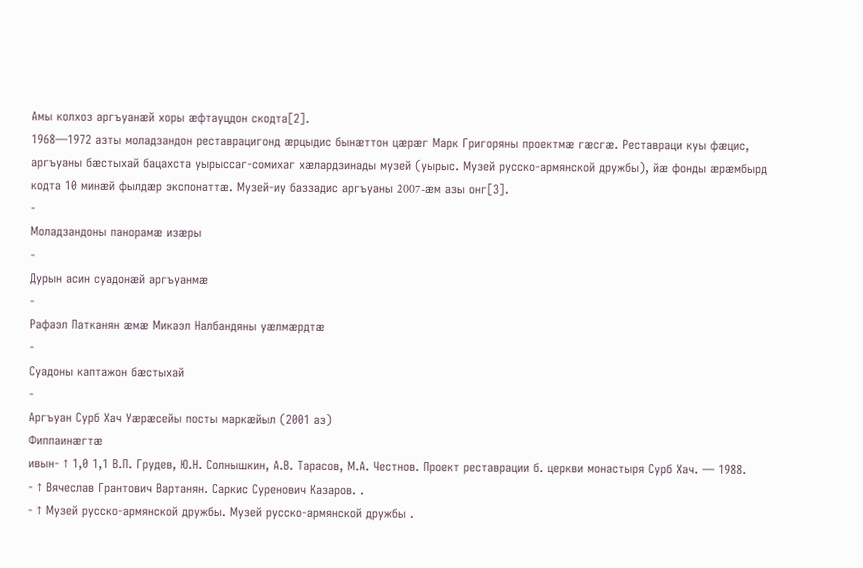Амы колхоз аргъуанæй хоры æфтауцдон скодта[2].
1968—1972 азты моладзандон реставрацигонд æрцыдис бынæттон цæрæг Марк Григоряны проектмæ гæсгæ. Реставраци куы фæцис, аргъуаны бæстыхай бацахста уырыссаг-сомихаг хæлардзинады музей (уырыс. Музей русско-армянской дружбы), йæ фонды æрæмбырд кодта 10 минæй фылдæр экспонаттæ. Музей-иу баззадис аргъуаны 2007-æм азы онг[3].
-
Моладзандоны панорамæ изæры
-
Дурын асин суадонæй аргъуанмæ
-
Рафаэл Патканян æмæ Микаэл Налбандяны уæлмæрдтæ
-
Суадоны каптажон бæстыхай
-
Аргъуан Сурб Хач Уæрæсейы посты маркæйыл (2001 аз)
Фиппаинæгтæ
ивын- ↑ 1,0 1,1 В.П. Грудев, Ю.Н. Солнышкин, А.В. Тарасов, М.А. Честнов. Проект реставрации б. церкви монастыря Сурб Хач. — 1988.
- ↑ Вячеслав Грантович Вартанян. Саркис Суренович Казаров. .
- ↑ Музей русско-армянской дружбы. Музей русско-армянской дружбы .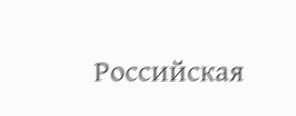Российская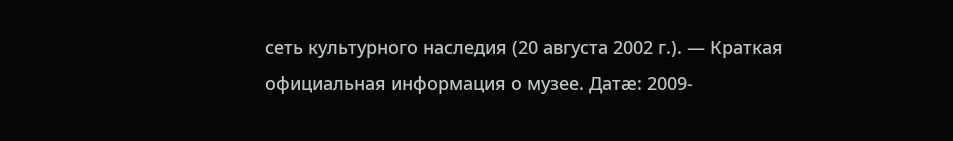сеть культурного наследия (20 августа 2002 г.). — Краткая официальная информация о музее. Датæ: 2009-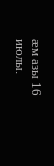æм азы 16 июлы.